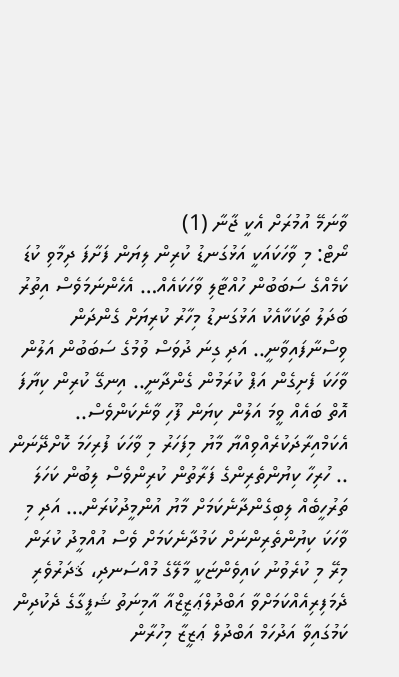ވާނަމޭ އުމުރަށް އެކީ ޖާނާ (1)
ނޯޓް: މި ވާހަކައަކީ އަޅުގަނޑު ކުރިން ލިޔަން ފަށާފަ ދިމާވި ކުޑަ ކަމެއްގެ ސަބަބުން ހުއްޓާލި ވާހަކައެއް… އެހެންނަމަވެސް އިތުރު ބަދަލު ތަކަކާއެކު އަޅުގަނޑު މިހާރު ކުރިޔަށް ގެންދަން ވިސްނާފައިވާނީ.. އަދި ގިނަ ދުވަސް ވުމުގެ ސަބަބުން އަލުން ވާހަކަ ފެށިގެން އަޕް ކުރަމުން ގެންދާނީ.. އިނގޭ ކުރިން ކިޔާފަ އޮތް ބައެއް ވީމަ އަލުން ކިޔަން ފޫހި ވާނެކަންވެސް.. އެކަމްއިރާދަކުރެއްވިއްޔާ މާޔު މިފަހަރު މި ވާހަކަ ފުރިހަމަ ކޮށްދޭނަން .. ހުރިހާ ކިޔުންތެރިންގެ ފަރާތުން ކުރިންވެސް ލިބުން ކަހަލަ ތަރުހީބެއް ލިބިގެންދާނެކަމަށް މާޔު އުންމީދުކުރަން… އަދި މި ވާހަކަ ކިޔުންތެރިންނަށް ކަމުދާނެކަމަށް ވެސް އުއްމީދު ކުރަން
މިރޭ މި ކުރެވުނު ކައިވެންޏަކީ މާލޭގެ މުއްސަނދި، ޤަދަރުވެރި ދެމަފިރިއެއްކަމަށްވާ އަބްދުލްޢަޒީޒްއާ އާމިނަތު ޝަފީގާގެ ދެކުދިން ކަމުގައިވާ އަދުހަމް އަބްދުލް ޢަޒީޒާ މިހުރާން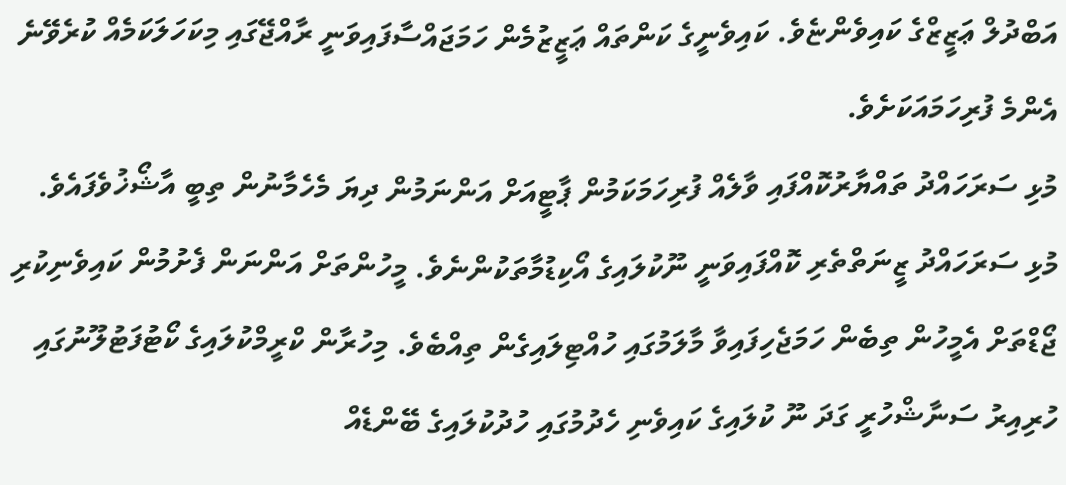އަބްދުލް ޢަޒީޒްގެ ކައިވެންޏެވެ. ކައިވެނީގެ ކަންތައް ޢަޒީޒުމެން ހަމަޖައްސާފައިވަނީ ރާއްޖޭގައި މިކަހަލަކަމެއް ކުރެވޭނެ އެންމެ ފުރިހަމައަކަށެވެ.
މުޅި ސަރަހައްދު ތައްޔާރުކޮއްފައި ވާލެއް ފުރިހަމަކަމުން ޕާޓީއަށް އަންނަމުން ދިޔަ މެހެމާނުން ތިބީ އާޝޯޚުވެފައެވެ. މުޅި ސަރަހައްދު ޒީނަތްތެރި ކޮއްފައިވަނީ ނޫކުލައިގެ އޯކިޑުމާތަކުންނެވެ. މީހުންތަށް އަންނަން ފެށުމުން ކައިވެނިކުރި ޖޯޑްތަށް އެމީހުން ތިބެން ހަމަޖެހިފައިވާ މާލަމުގައި ހުއްޓިލައިގެން ތިއްބެވެ. މިހުރާން ކްރީމްކުލައިގެ ކޯޓުފަޓުލޫނުގައި ހުރިއިރު ސަނާޝްހުރީ ގަދަ ނޫ ކުލައިގެ ކައިވެނި ހެދުމުގައި ހުދުކުލައިގެ ބޭންޑެއް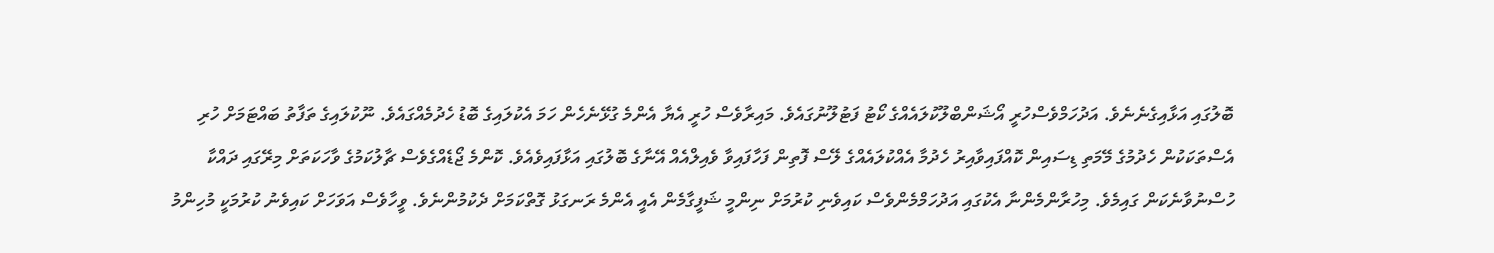ބޮލުގައި އަޅާއިގެނެނެވެ. އަދުހަމްވެސްހުރީ އޯޝަންބްލޫކުލައެއްގެ ކޯޓު ފަޓުލޫނުގައެވެ. މައިރާވެސް ހުރީ އެޔާ އެންމެ ގުޅޭނެހެން ހަމަ އެކުލައިގެ ބޮޑު ހެދުމެއްގައެވެ. ނޫކުލައިގެ ތަފާތު ބައްޓަމަށް ހުރި އެސްތަކަކުން ހެދުމުގެ މޭމަތި ޑިސައިން ކޮއްފައިވާއިރު ހެދުމާ އެއްކުލައެއްގެ ލޭސް ފޮތިން ފަހާފައިވާ ވެއިލްއެއް އޭނާގެ ބޮލުގައި އަޅާފައިވެއެވެ. ކޮންމެ ޖޯޑެއްގެވެސް ޗާލުކަމުގެ ވާހަކަތަށް މިރޭގައި ދައްކާ ހުސްނުވާނެކަން ގައިމެވެ. މިހުރާންމެންނާ އެކުގައި އަދުހަމްމެންވެސް ކައިވެނި ކުރުމަށް ނިންމީ ޝަފީގާމެން އެއީ އެންމެ ރަނގަޅު ގޮތްކަމަށް ދެކުމުންނެވެ. ވީހާވެސް އަވަހަށް ކައިވެނު ކުރުމަކީ މުހިންމު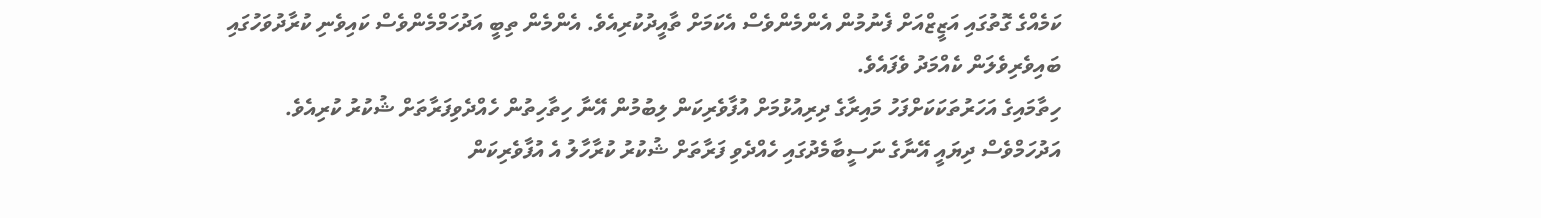ކަމެއްގެ ގޮތުގައި އަޒީޒްއަށް ފެނުމުން އެންމެންވެސް އެކަމަށް ތާއީދުކުރިއެވެ. އެންމެން ތިބީ އަދުހަމްމެންވެސް ކައިވެނި ކުރާދުވަހުގައި ބައިވެރިވެލަން ކެއްމަދު ވެފައެވެ.
ހިތާމައިގެ އަހަރުތަކަކަށްފަހު މައިރާގެ ދިރިއުޅުމަށް އުފާވެރިކަން ލިބުމުން އޭނާ ހިތާހިތުން ހެއްދެވިފަރާތަށް ޝުކުރު ކުރިއެވެ. އަދުހަމްވެސް ދިޔައީ އޭނާގެ ނަސީބާމެދުގައި ހެއްދެވި ފަރާތަށް ޝުކުރު ކުރާހާލު އެ އުފާވެރިކަން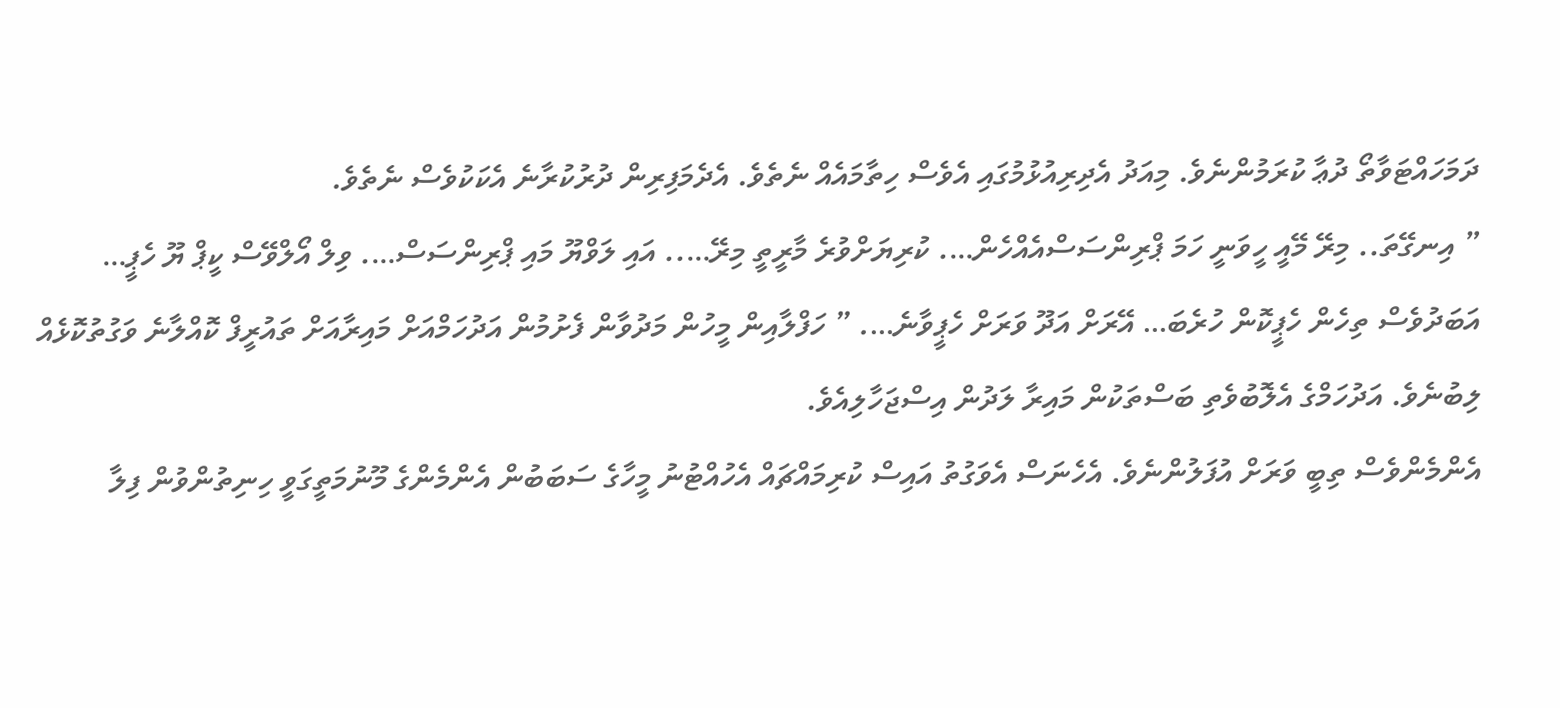ދަމަހައްޓަވާތޯ ދުޢާ ކުރަމުންނެވެ. މިއަދު އެދިރިއުޅުމުގައި އެވެސް ހިތާމައެއް ނެތެވެ. އެދެމަފިރިން ދުރުކުރާނެ އެކަކުވެސް ނެތެވެ.
” އިނގޭތަ.. މިރޭ މޭއީ ހީވަނީ ހަމަ ޕްރިންސަސްއެއްހެން…. ކުރިޔަށްވުރެ މާރީތީ މިރޭ….. އައި ލަވްޔޫ މައި ޕްރިންސަސް…. ވިލް އޯލްވޭސް ކީޕް ޔޫ ހެޕީ… އަބަދުވެސް ތިހެން ހެޕީކޮން ހުރެބަ… އޭރަށް އަދޫ ވަރަށް ހެޕީވާނެ…. ” ހަފްލާއިން މީހުން މަދުވާން ފެށުމުން އަދުހަމްއަށް މައިރާއަށް ތައުރީފް ކޮއްލާނެ ވަގުތުކޮޅެއް ލިބުނެވެ. އަދުހަމްގެ އެލޮބުވެތި ބަސްތަކުން މައިރާ ލަދުން އިސްޖަހާލިއެވެ.
އެންމެންވެސް ތިބީ ވަރަށް އުފަލުންނެވެ. އެހެނަސް އެވަގުތު އައިސް ކުރިމައްޗައް އެހުއްޓުނު މީހާގެ ސަބަބުން އެންމެންގެ މޫނުމަތީގަވީ ހިނިތުންވުން ފިލާ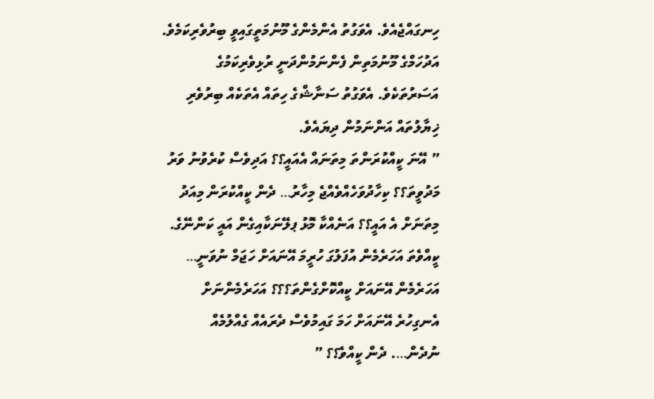ހިނގައްޖެއެވެ. އެވަގުތު އެންމެންގެ މޫނުމަތީގައިވީ ބިރުވެރިކަމެވެ. އަދުހަމްގެ މޫނުމަތިން ފެންނަމުންދަނީ ރުޅިވެރިކަމުގެ އަސަރުތަކެވެ. އެވަގުތު ސަނާޝްގެ ހިތައް އެތަކެއް ބިރުވެރި ޚިޔާލުތައް އަންނަމުން ދިޔައެވެ.
” އޭނަ ކީއްކުރަންތަ މިތަނައް އެއައީ؟؟ އަދިވެސް ކުރެވުނު ވަރު މަދުވީތަ؟؟ ކިހާދުވަހެއްވެއްޖެ މިހާރު… ދެން ކީއްކުރަން މިއަދު މިތަނަށް އެ އައީ؟؟ އަނެއްކާ މޮޅު ޕލޭނަކާއިގެން އައީ ކަންނޭގެ. ކީއްވެތަ އަހަރެމެން އުފަލުގަ ހުރީމަ އޭނައަށް ހަޖަމް ނުވަނީ… އަހަރެމެން އޭނައަށް ކީއްކޮށްގެންތަ؟؟؟ އަހަރެމެންނަށް އެނގިހުރެ އޭނައަށް ހަމަ ގައިމުވެސް ދެރައެއް ގެއްލުމެއް ނުދެން…. ދެން ކީއްވެ؟؟ ”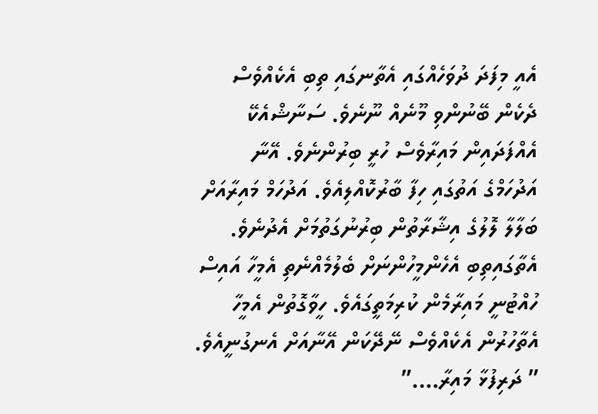އެއީ މިފަދަ ދުވަހެއްގައި އެތާނގައި ތިބި އެކެއްވެސް ދެކެން ބޭނުންވި މޫނެއް ނޫނެވެ. ސަނާޝްއެކޭ އެއްފަދައިން މައިރާވެސް ހުރީ ބިރުންނެވެ. އޭނާ އަދުހަމްގެ އަތުގައި ހިފާ ބާރުކޮއްލިއެވެ. އަދުހަމް މައިރާއަށް ބަލާލާ ލޮލުގެ އިޝާރާތުން ބިރުނުގަތުމަށް އެދުނެވެ. އެތާގައިތިބި އެހެންމީހުންނަށް ބެލުމެއްނެތި އެމީހާ އައިސް ހުއްޓުނީ މައިރާމެން ކުރިމަތީގައެވެ. ހީވާގޮތުން އެމީހާ އެތާހުރުން އެކެއްވެސް ނޭދޭކަން އޭނާއަށް އެނގުނީއެވެ.
” ދަރިފުޅާ މައިރާ….”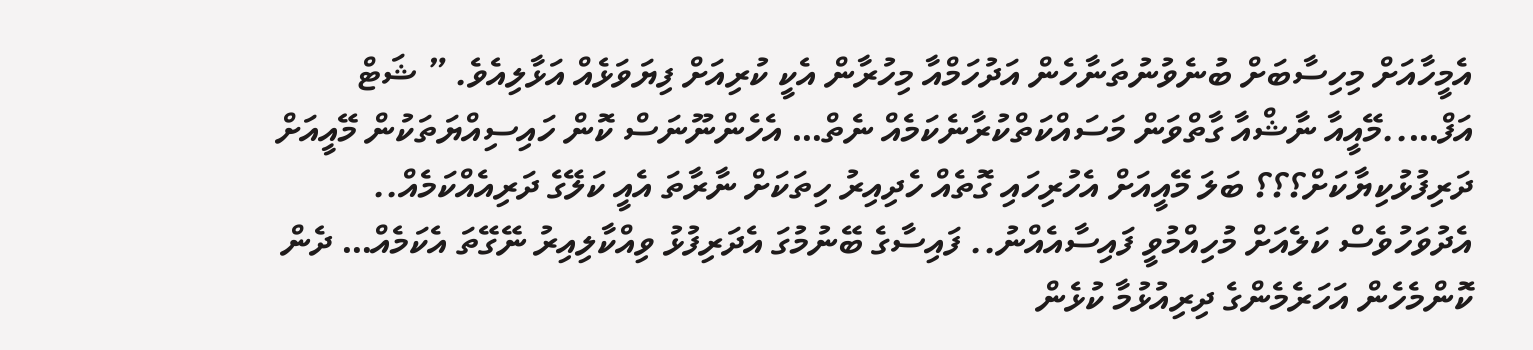އެމީހާއަށް މިހިސާބަށް ބުނެވުނުތަނާހެން އަދުހަމްއާ މިހުރާން އެކީ ކުރިއަށް ފިޔަވަޅެއް އަޅާލިއެވެ. ” ޝަޓް އަފް…..މޭއީއާ ނާޝްއާ ގާތްވަން މަސައްކަތްކުރާނެކަމެއް ނެތް… އެހެންނޫނަސް ކޮން ހައިސިއްޔަތަކުން މޭއީއަށް ދަރިފުޅުކިޔާކަށް؟؟؟ ބަލަ މޭއީއަށް އެހުރިހައި ގޮތެއް ހެދިއިރު ހިތަކަށް ނާރާތަ އެއީ ކަލޭގެ ދަރިއެއްކަމެއް.. އެދުވަހުވެސް ކަލެއަށް މުހިއްމުވީ ފައިސާއެއްނު.. ފައިސާގެ ބޭނުމުގަ އެދަރިފުޅު ވިއްކާލިއިރު ނޭގޭތަ އެކަމެއް… ދެން ކޮންމެހެން އަހަރެމެންގެ ދިރިއުޅުމާ ކުޅެން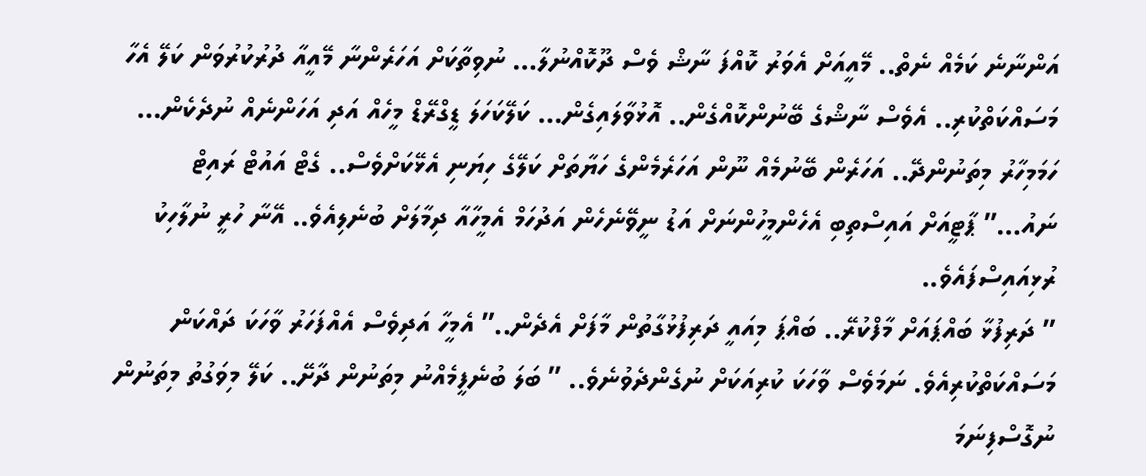އަންނާނެ ކަމެއް ނެތް.. މޭއީއަށް އެވަރު ކޮއްފަ ނާޝް ވެސް ދޫކޮއްނުލާ… ނުވިތާކަށް އަހަރެންނާ މޭއީއާ ދުރުކުރުވަން ކަލޭ އެހާ މަސައްކަތްކުރި.. އެވެސް ނާޝްގެ ބޭނުންކޮއްގެން.. އޮޅުވާލައިގެން… ކަލޭކަހަލަ ޑީގްރޭޑް މީހެއް އަދި އަހަންނެއް ނުދެކެން… ހަމަމިހާރު މިތަނުންދޭ.. އަހަރެން ބޭނުމެއް ނޫން އަހަރެމެންގެ ހަޔާތަށް ކަލޭގެ ހިޔަނި އެޅޭކަށްވެސް.. ގެޓް އައުޓް ރައިޓް ނައު…” ޕާޓީއަށް އައިސްތިބި އެހެންމީހުންނަށް އަޑު ނީވޭނެހެން އަދުހަމް އެމީހާއާ ދިމާލަށް ބުނެލިއެވެ.. އޭނާ ހުރީ ނުލާހިކު ރުޅިއައިސްފައެވެ..
” ދަރިފުޅާ ބައްޕައަށް މާފްކުރޭ.. ބައްޕަ މިއައީ ދަރިފުޅުގާތުން މާފަށް އެދެން..” އެމީހާ އަދިވެސް އެއްފަހަރު ވާހަކަ ދައްކަން މަސައްކަތްކުރިއެވެ. ނަމަވެސް ވާހަކަ ކުރިއަކަށް ނުގެންދެވުނެވެ.. ” ބަލަ ބުނެފީމެއްނު މިތަނުން ދާށޭ.. ކަލޭ މިވަގުތު މިތަނުން ނުގޮސްފިނަމަ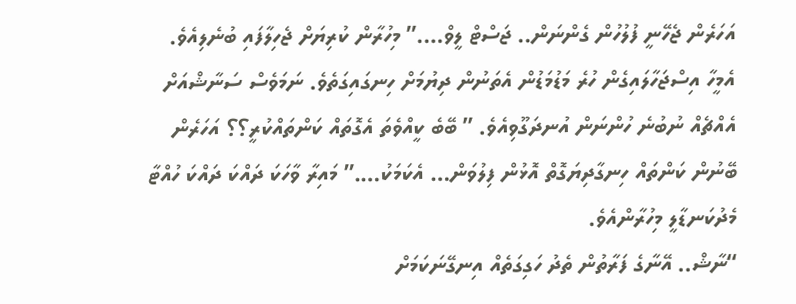އަހަރެން ޖެހޭނީ ފުލުހުން ގެންނަން.. ޖަސްޓް ލީވް….” މިހުރާން ކުރިޔަށް ޖެހިލާފައި ބުނެލިއެވެ.
އެމީހާ އިސްޖަހާލައިގެން ހުރެ މަޑުމަޑުން އެތަނުން ދިޔުމަށް ހިނގައިގަތެވެ. ނަމަވެސް ސަނާޝްއަށް އެއްޗެއް ނުބުނެ ހުންނަން އުނދަގޫވިއެވެ. ” ބޭބެ ކީއްވެތަ އެގޮތައް ކަންތައްކުރީ؟؟ އަހަރެން ބޭނުން ކަންތައް ހިނގާދިޔަގޮތް އޮޅުން ފިލުވަން… އެކަމަކު….” މައިރާ ވާހަކަ ދައްކަ ދައްކަ ހުއްޓާ މެދުކަނޑާލީ މިހުރާންއެވެ.
“ނާޝް.. އޭނާގެ ފަރާތުން ތެދު ހަގިގަތެއް އިނގޭނަކަމަށް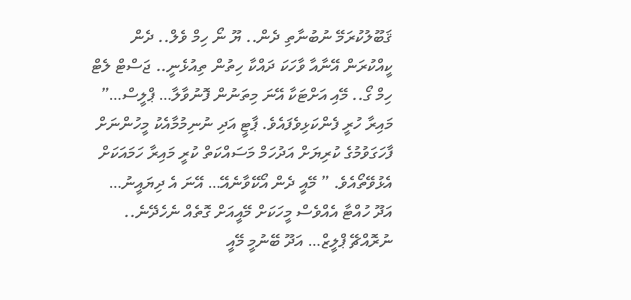ޤަބޫލުކުރަމޭ ނުބުނާތި ދެން.. ޔޫ ނޯ ހިމް ވެލް.. ދެން ކީއްކުރަން އޭނާއާ ވާހަކަ ދައްކާ ހިތުން ތިއުޅެނީ.. ޖަސްޓް ލެޓް ހިމް ގޯ.. މޭއި އަށްޓަކާ އޭނަ މިތަނުން ފޮނުވާލާ… ޕްލީސް…”
މައިރާ ހުރީ ފެންކަޅިވެފައެވެ. ޕާޓީ އަދި ނުނިމުމާއެކު މީހުންނަށް ފާހަގަވުމުގެ ކުރިޔަށް އަދުހަމް މަސައްކަތް ކުރީ މައިރާ ހަމައަކަށް އެޅުވޭތޯއެވެ. ” މޭއީ ދެން އޯކޭވާނެއޭ… އޭނަ އެ ދިޔައީނު… އަދޫ ހުއްޓާ އެއްވެސް މީހަކަށް މޭއީއަށް ގޮތެއް ނެހެދޭނެ.. ނުރޮއްޗޭ ޕްލީޒް… އަދޫ ބޭނުމީ މޭއީ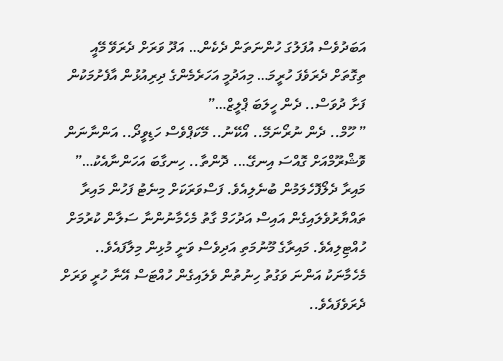އަބަދުވެސް އުފަލުގަ ހުންނަތަން ދެކެން… އަދޫ ވަރަށް ދެރަވޭ މޭއީ ތިގޮތަށް ދެރަވެފަ ހުރީމަ… މިއަދުމީ އަހަރެމެންގެ ދިރިއުޅުން އާފެށުމަކުން ފަށާ ދުވަސް.. ދެން ހީލަބަ ޕްލީޒް…”
” ހޫމް.. ދެން ނުރޯނަމޭ.. އޯކޭނު.. މޭކަޕްވެސް ހަޑިވީދޯ.. އަންނާނަން ވޮޝްރޫމްއަށް ގޮއްސަ އިނގޭ…. ދޮންތާ.. ހިނގާބަ އަހަންނާއެކު…” މައިރާ ދެލޯފޮހެލަމުން ބުނެލިއެވެ. ފަސްވަރަކަށް މިނެޓު ފަހުން މައިރާ ތައްޔާރުވެލައިގެން އައިސް އަދުހަމް ގާތު މެހެމާނުންނާ ސަލާން ކުރުމަށް ހުއްޓިލިއެވެ. މައިރާގެ މޫނުމަތި އަދިވެސް ވަނީ މުޅިން މިލާފައެވެ.. މެހެމާނަކު އަންނަ ވަގުތު ހިނުތުން ވެލައިގެން ހުއްޓަސް އޭނާ ހުރީ ވަރަށް ދެރަވެފައެވެ..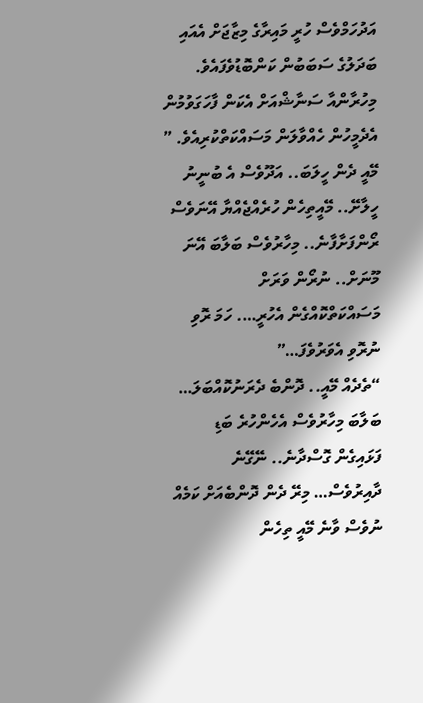އަދުހަމްވެސް ހުރީ މައިރާގެ މިޒާޖަށް އެއައި ބަދަލުގެ ސަބަބުން ކަންބޮޑުވެފައެވެ. މިހުރާންއާ ސަނާޝްއަށް އެކަން ފާހަގަވުމުން އެދެމީހުން ހެއްވާލަން މަސައްކަތްކުރިއެވެ. ” މޭއީ ދެން ހީލަބަ.. އަދޫވެސް އެ ބުނީނު ހީލާށޭ.. މޭއީތިހެން ހުރެއްޖެއްޔާ އޭނަވެސް ރޯންފަށާފާނެ.. މިހާރުވެސް ބަލާބަ އޭނަ މޫނަށް.. ނުރޯން ވަރަށް މަސައްކަތްކޮއްގެން އެހުރީ…. ހަމަ ރޮވި ނުރޮވި އެވަރުވެފަ…”
“ތެދެއް މޭއީ.. ދޮންބެ ދެރަނުކޮއްބަލަ… ބަލާބަ މިހާރުވެސް އެހެންހުރެ ބަޑި ފަޅައިގެން ގޮސްދާނެ.. ނޭގޭނެ ދާއިރުވެސް… މިރޭ ދެން ދޮންބެއަށް ކަމެއް ނުވެސް ވާނެ މޭއީ ތިހެން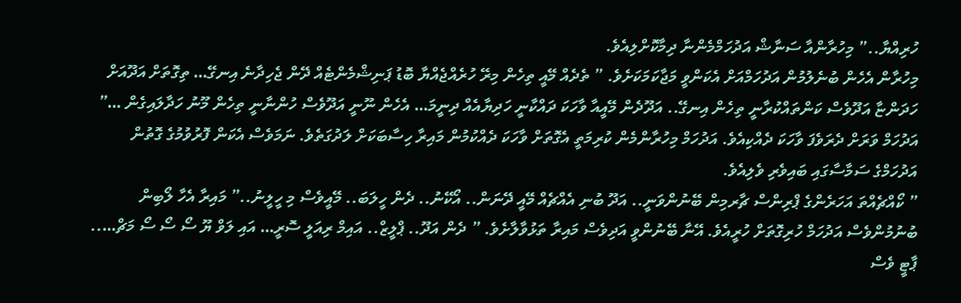ހުރިއްޔާ..” މިހުރާންއާ ސަނާޝް އަދުހަމްމެންނާ ދިމާކޮށްލިއެވެ.
މިހުރާން އެހެން ބުނެލުމުން އަދުހަމްއަށް އެކަންވީ މަޖާކަމަކަށެވެ. ” ތެދެއް މޭއީ ތިހެން މިރޭ ހުރެއްޖެއްޔާ ބޮޑު ޕަނިޝްމެންޓެއް ދޭން ޖެހިދާނެ އިނގޭ… ތިގޮތަށް އަދޫއަށް ހަދަންޏާ އަދޫވެސް ކަންތައްކުރާނީ ތިހެން އިނގޭ.. އަދޫދެން މޭއީއާ ވާހަކަ ދައްކާނީ ހަދިޔާއެއް ދިނީމަ… އެހެން ނޫނީ އަދޫވެސް ހުންނާނީ ތިހެން މޫނު ހަދާލައިގެން …” އަދުހަމް ވަރަށް ދެރަވެފަ ވާހަކަ ދެއްކިއެވެ. އަދުހަމް މިހުރާންމެން ކުރިމަތީ އެގޮތަށް ވާހަކަ ދެއްކުމުން މައިރާ ހިސާބަކަށް ލަދުގަތެވެ. ނަމަވެސް އެކަން ފޮރުވުމުގެ ގޮތުން އަދުހަމްގެ ސަމާސާގައި ބައިވެރި ވެލިއެވެ.
” ކޯއްޗެއްތަ އަހަރެންގެ ޕްރިންސް ޗާރމިން ބޭނުންވަނީ.. އަދޫ ބުނި އެއްޗެއް މޭއީ ދޭނަން.. އޯކޭނު.. ދެން ހީލަބަ.. މޭއީވެސް މި ހީލީނު..” މައިރާ އެހާ ލޯބިން ބުނުމުންވެސް އަދުހަމް ހުރިގޮތަށް ހުރީއެވެ. އޭނާ ބޭނުންވީ އަދިވެސް މައިރާ ތަޅުވާލާށެވެ. ” ދެން އަދޫ.. ޕްލީޒް.. އައިމް ރިއަލީ ސޮރީ… އައި ލަވް ޔޫ ސޯ ސޯ ސޯ މަޗް….. ޕާޓީ ވެސް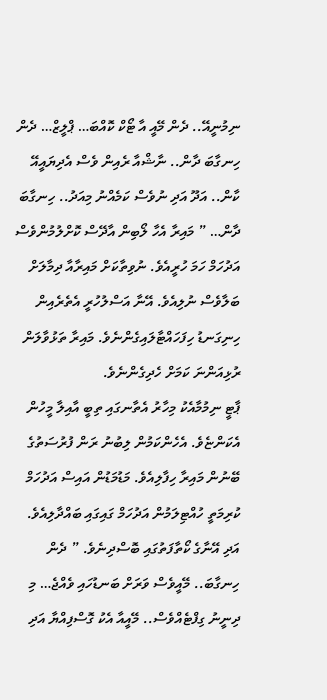ނިމުނީއޭ.. ދެން މޭއީ އާ ޓޯކް ކޮއްބަ… ޕްލީޒް… ދެން ހިނގާބަ ދާން.. ނާޝްއާ ރެއިން ވެސް އެދިޔައީއޭ ކާން.. އަދޫ އަދި ނުވެސް ކަމެއްނު މިއަދު.. ހިނގާބަ ދާން… ” މައިރާ އެހާ ލޯބިން އާދޭސް ކޮށްލުމުންވެސް އަދުހަމް ހަމަ ހުރީއެވެ. ނުވިތާކަށް މައިރާއާ ދިމާލަށް ބަލާވެސް ނުލިއެވެ. އޭނާ އަސްލުހުރީ އެތެރެއިން ހިނިގަނޑު ހިފަހައްޓާލައިގެންނެވެ. މައިރާ ތަޅުވާލަން ރުޅިއަންނަ ކަމަށް ހެދިގެންނެވެ.
ޕާޓީ ނިމުމާއެކު މިހާރު އެތާނގައި ތިބީ އާއިލާ މީހުން އެކަންޏެވެ. އެހެންކަމުން ލިބުނު ރަން ފުރުސަތުގެ ބޭނުން މައިރާ ހިފާލިއެވެ. މަޑުމަޑުން އައިސް އަދުހަމް ކުރިމަތީ ހުއްޓިލަމުން އަދުހަމް ގައިގައި ބައްދާލިއެވެ. އަދި އޭނާގެ ކޯތާފަތުގައި ބޮސްދިނެވެ. ” ދެން ހިނގާބަ.. މޭއީވެސް ވަރަށް ބަނޑުހައި ވެއްޖެ… މި ދިނީނު ގިފްޓެއްވެސް.. މޭއީއާ އެކު ގޮސްފިއްޔާ އަދި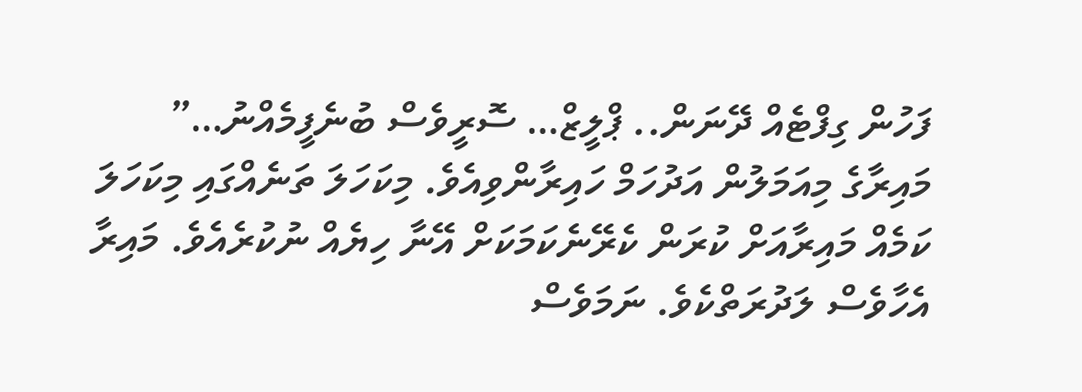ފަހުން ގިފްޓެއް ދޭނަން.. ޕްލީޒް… ސޮރީވެސް ބުނެފީމެއްނު…”
މައިރާގެ މިއަމަލުން އަދުހަމް ހައިރާންވިއެވެ. މިކަހަލަ ތަނެއްގައި މިކަހަލަ ކަމެއް މައިރާއަށް ކުރަން ކެރޭނެކަމަކަށް އޭނާ ހިޔެއް ނުކުރެއެވެ. މައިރާ އެހާވެސް ލަދުރަތްކެވެ. ނަމަވެސް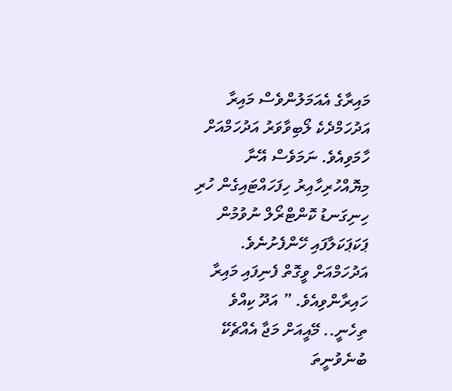މައިރާގެ އެއަމަލުންވެސް މައިރާ އަދުހަމްދެކެ ލޯބިވާވަރު އަދުހަމްއަށް ހާމަވިއެވެ. ނަމަވެސް އޭނާ މިޔޮއްހުރިހާއިރު ހިފަހައްޓައިގެން ހުރި ހިނިގަނޑު ކޮންޓްރޯލް ނުވުމުން ޕަކަޕަކަލާފައި ހޭންފެށުނެވެ. އަދުހަމްއަށް ވީގޮތް ފެނިފައި މައިރާ ހައިރާންވިއެވެ. ” އަދޫ ކިއްވެ ތިހެނީ.. މޭއީއަށް މަޖާ އެއްޗެކޭ ބުނެވުނީތަ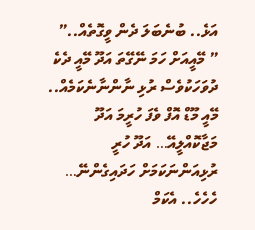އަޅެ.. ބުނެބަލަ ދެން ވީގޮތެއް..”
” މޭއީއަށް ހަމަ ނޭގޭތަ އަދޫ މޭއީ ދެކެ ދުވަހަކުވެސް ރުޅި ނާންނާނެކަމެއް.. މޭއީ މޫޑް އޮފް ވެފަ ހުރީމަ އަދޫ މަޖާކޮއްލީއޭ… އަދޫ ހުރީ ރުޅިއަންނަކަމަށް ހަދައިގެންނޭ… ހެހެހެ.. އެކަމް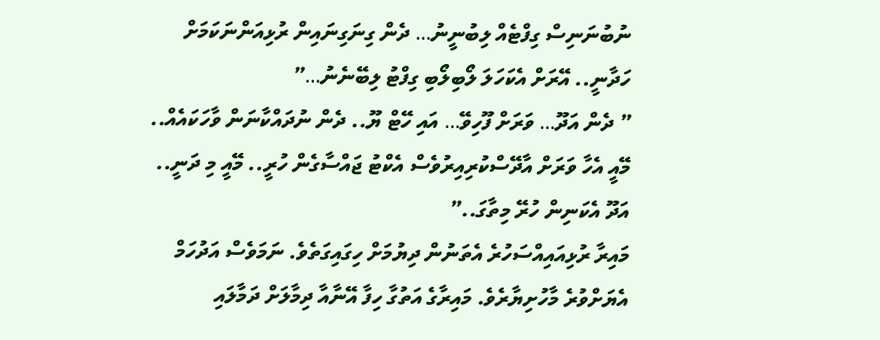ނުބުނަނިސް ގިފްޓެއް ލިބުނީނު… ދެން ގިނަގިނައިން ރުޅިއަންނަކަމަށް ހަދާނީ.. އޭރަށް އެކަހަލަ ލޯބިލޯބި ގިފްޓު ލިބޭނެނު…”
” ދެން އަދޫ… ވަރަށް ފޫހިވޭ… އައި ހޭޓް ޔޫ.. ދެން ނުދައްކާނަން ވާހަކައެއް.. މޭއީ އެހާ ވަރަށް އާދޭސްކުރިއިރުވެސް އެކްޓު ޖައްސާގެން ހުރީ.. މޭއީ މި ދަނީ.. އަދޫ އެކަނިން ހުރޭ މިތާގަ..”
މައިރާ ރުޅިއައިއްސަހުރެ އެތަނުން ދިޔުމަށް ހިގައިގަތެވެ. ނަމަވެސް އަދުހަމް އެޔަށްވުރެ މާހުށިޔާރެވެ. މައިރާގެ އަތުގާ ހިފާ އޭނާއާ ދިމާލަށް ދަމާލައި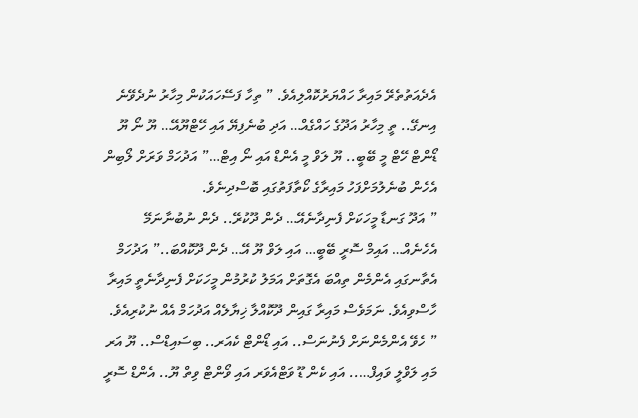އެދެއަތުތެރޭ މައިރާ ހައްޔަރުކޮއްލިއެވެ. ” ތިހާ ފަސޭހައަކުން މިހާރު ނުދެވޭނެ އިނގޭ.. ތީ މިހާރު އަދޫގެ ހައްގެއް… އަދި ބުނެފިޔޭ އައި ހޭޓްޔޫއޭ… ޔޫ ނޯ ޔޫ ޑޯންޓް ހޭޓް މީ ބޭބީ.. ޔޫ ލަވް މީ އެންޑް އައި ނޯ އިޓް…” އަދުހަމް ވަރަށް ލޯބިން އެހެން ބުނެލުމަށްފަހު މައިރާގެ ކޯތާފަތުގައި ބޮސްދިނެވެ.
” އަދޫ ގަނޑާ މީހަކަށް ފެނިދާނެއޭ… ދެން ދޫކުރޭ.. ދެން ނުބުނާނަމޭ އެހެނެއް… އައިމް ސޮރީ ބޭބީ… އައި ލަވް ޔޫ އޭ… ދެން ދޫކޮއްބަ..” އަދުހަމް އެތާނގައި އެންމެން ތިއްބަ އެގޮތަށް އަމަލު ކުރުމުން މީހަކަށް ފެނިދާނެތީ މައިރާ ހާސްވިއެވެ. ނަމަވެސް މައިރާ ގައިން ދޫކޮއްލާ ޚިޔާލެއް އަދުހަމް އެއް ނުކުރިއެވެ. ” ހެވޭ އެންމެންނަށް ފެނުނަސް.. އައި ޑޯންޓް ކެއަރ.. ބިސައިޑްސް.. ޔޫ އަރ މައި ލަވްލީ ވައިފް….. އައި ކެން ޑޫ ވަޓްއެވަރ އައި ވޯންޓް ވިތް ޔޫ.. އެންޑް ސޮރީ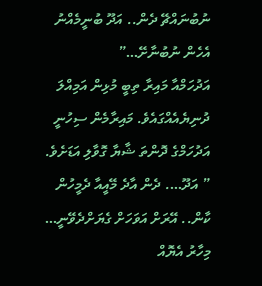ނުބުނައްޗޭ ދެން.. އަދޫ ބުނީމެއްނު އެހެން ނުބުނާށޭ…”
އަދުހަމްއާ މައިރާ ތިބީ މުޅިން އަމިއްލަ ދުނިޔެއެއްގައެވެ. މައިރާމެން ސިހުނީ އަދުހަމްގެ ދޮންތަ ޝާޔާ ގޮވާލި އަޑަށެވެ. ” އަދޫ…. ދެން އާދެ މޭއީއާ ދެމީހުން ކާން.. އޭރަށް އަވަހަށް ގެޔަށްދެވޭނީ… މިހާރު އެޔޮއް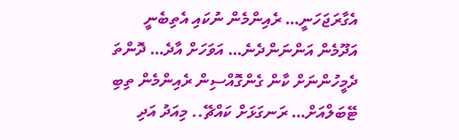އެގާރަޖަހަނީ… ރެއިންމެން ނުކައި އެތިބެނީ އަދޫމެން އަންނަންދެނެ… އަވަހަށް އާދެ… ދޮންތަ ދެމީހުންނަށް ކާން ގެންގޮއްސިން ރެއިންމެން ތިބި ޓޭބަލްއަށް… ރަނގަޅަށް ކައްޗޭ.. މިއަދު އަދި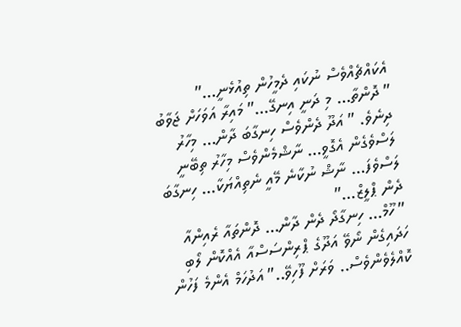އެކައްޗެއްވެސް ނުކައި ދެމީހުން ތިއުޅެނީ…”
” ދޮންތާ… މި ދަނީ އިނގޭ…” މައިރާ އަވަހަށް ޖަވާބު ދިނެވެ. ” އަދޫ ދެންވެސް ހިނގާބަ ދާން… މިހާރު ލަސްވެގެން އެގޮވީ… ނާޝްމެންވެސް މިހާރު ތިބޭނީ ލަސްވެފަ… ނާޝް ނުކާނެ މޭއީ ނެތިއްޔަކާ… ހިނގާބަ ދެން ޕްލީޒް…”
” ހޫމް… ހިނގާދޯ ދެން ދާން… ދޮންތައާ ރެއިންއާ ހަދައިގެން ނޯވޭ އަދޫގެ ޕްރިންސަސްއާ އެއްކޮން ލޯބި ކޮއްލެވެންވެސް.. ވަރަށް ފޫހިވޭ..” އަދުހަމް އެންމެ ފަހުން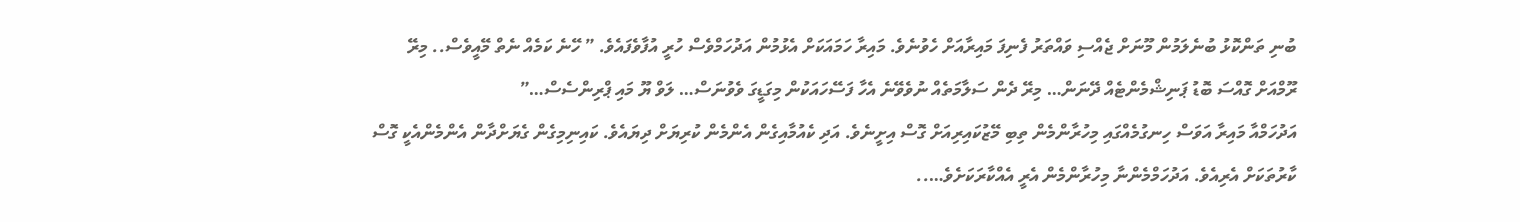ބުނި ތަންކޮޅު ބުނެލަމުން މޫނަށް ޖެއްސި ވައްތަރު ފެނިފަ މައިރާއަށް ހެވުނެވެ. މައިރާ ހަމައަކަށް އެޅުމުން އަދުހަމްވެސް ހުރީ އުފާވެފައެވެ. ” ހޭނެ ކަމެއް ނެތް މޭއީވެސް.. މިރޭ ރޫމްއަށް ގޮއްސަ ބޮޑު ޕަނިޝްމެންޓެއް ދޭނަން… މިރޭ ދެން ސަލާމަތެއް ނުވެވޭނެ އެހާ ފަސޭހައަކުން މިގަޑީގަ ވެވުނަސް… ލަވް ޔޫ މައި ޕްރިންސެސް…”
އަދުހަމްއާ މައިރާ އަވަސް ހިނގުމެއްގައި މިހުރާންމެން ތިބި މޭޒުކައިރިއަށް ގޮސް އިށީނެވެ. އަދި ކެއުމާއިގެން އެންމެން ކުރިޔަށް ދިޔައެވެ. ކައިނިމިގެން ގެޔަށްދާން އެންމެންއެކީ ގޮސް ކާރުތަކަށް އެރިއެވެ. އަދުހަމްމެންނާ މިހުރާންމެން އެރީ އެއްކާރަކަށެވެ…..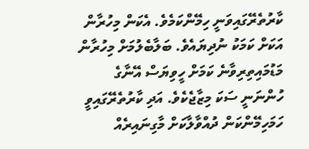ކާރުތެރޭގައިވަނީ ހިމޭންކަމެވެ. އެކަން މިހުރާން އަކަށް ކަމަކު ނުދިޔައެވެ. ބަލާބެލުމަށް މިހުރާން މަޑުމައިތިރިވާނެ ކަމަށް ހީވިޔަސް އޭނާގެ ހުންނަނީ ސަކަ މިޒާޖެކެވެ. އަދި ކާރުތެރޭގައިވީ ހަމަހިމޭންކަން ދުއްވާލާކަށް މާގިނައިރެއް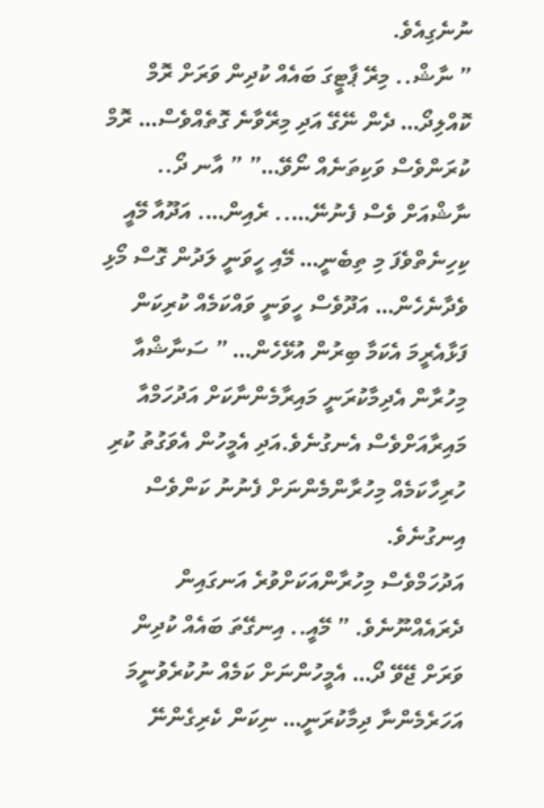ނުނެގިއެވެ.
” ނާޝް.. މިރޭ ޕާޓީގަ ބައެއް ކުދިން ވަރަށް ރޮމް ކޮއްލިދޯ… ދެން ނޭގޭ އަދި މިރޭވާނެ ގޮތެއްވެސް… ރޮމް ކުރަންވެސް ވަކިތަނެއް ނޯވޭ…” ” އާނ ދޯ.. ނާޝްއަށް ވެސް ފެނުނޭ….. ރެއިން…. އަދޫއާ މޭއީ ކިހިނެތްވެފަ މި ތިބެނީ… މޭއި ހީވަނީ ލަދުން ގޮސް މޯޅި ވެދާނެހެން… އަދޫވެސް ހީވަނީ ވައްކަމެއް ކުރިކަން ފަޅާއެރީމަ އެކަމާ ބިރުން އުޅޭހެން… ” ސަނާޝްއާ މިހުރާން އެދިމާކުރަނީ މައިރާމެންނާކަށް އަދުހަމްއާ މައިރާއަށްވެސް އެނގުނެވެ.އަދި އެމީހުން އެވަގުތު ކުރި ހުރިހާކަމެއް މިހުރާންމެންނަށް ފެނުނު ކަންވެސް އިނގުނެވެ.
އަދުހަމްވެސް މިހުރާންއަކަށްވުރެ އަނގައިން ދެރައެއްނޫނެވެ. ” މޭއީ.. އިނގޭތަ ބައެއް ކުދިން ވަރަށް ޖޭވޭ ދޯ… އެމީހުންނަށް ކަމެއް ނުކުރެވުނީމަ އަހަރެމެންނާ ދިމާކުރަނީ… ނިކަން ކެރިގެންނޭ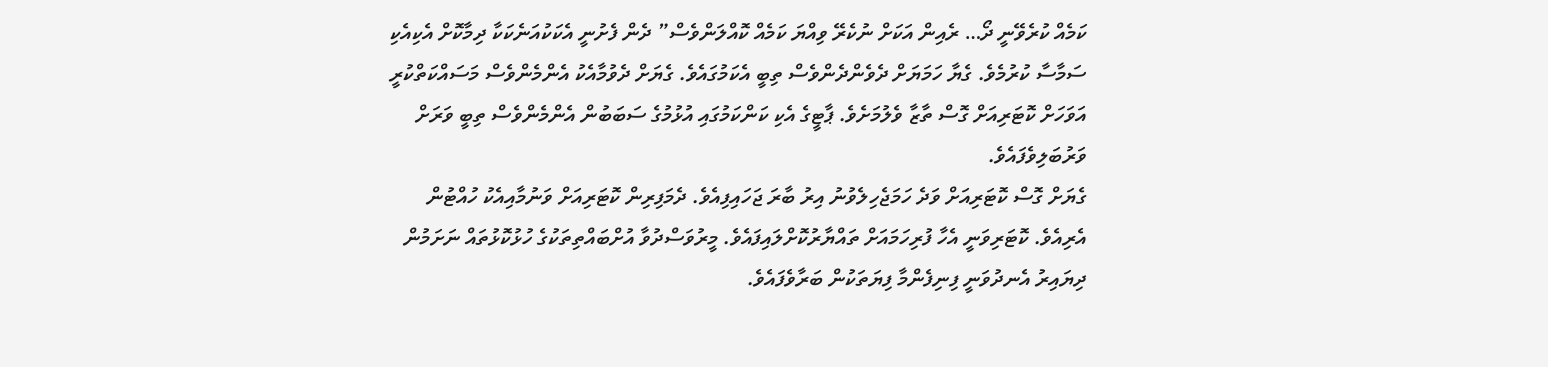ކަމެއް ކުރެވޭނީ ދޯ… ރެއިން އަކަށް ނުކެރޭ ވިއްޔަ ކަމެއް ކޮއްލަންވެސް” ދެން ފެށުނީ އެކަކުއަނެކަކާ ދިމާކޮށް އެކިއެކި ސަމާސާ ކުރުމެވެ. ގެޔާ ހަމަޔަށް ދެވެންދެންވެސް ތިބީ އެކަމުގައެވެ. ގެޔަށް ދެވުމާއެކު އެންމެންވެސް މަސައްކަތްކުރީ އަވަހަށް ކޮޓަރިއަށް ގޮސް ތާޒާ ވެލުމަށެވެ. ޕާޓީގެ އެކި ކަންކަމުގައި އުޅުމުގެ ސަބަބުން އެންމެންވެސް ތިބީ ވަރަށް ވަރުބަލިވެފައެވެ.
ގެޔަށް ގޮސް ކޮޓަރިއަށް ވަދެ ހަމަޖެހިލެވުނު އިރު ބާރަ ޖަހައިފިއެވެ. ދެމަފިރިން ކޮޓަރިއަށް ވަނުމާއިއެކު ހުއްޓުން އެރިއެވެ. ކޮޓަރިވަނީ އެހާ ފުރިހަމައަށް ތައްޔާރުކޮށްލައިފައެވެ. މީރުވަސްދުވާ އުށްބައްތިތަކުގެ ހުޅުކޮޅުތައް ނަށަމުން ދިޔައިރު އެނދުވަނީ ފިނިފެންމާ ފިޔަތަކުން ބަރާވެފައެވެ.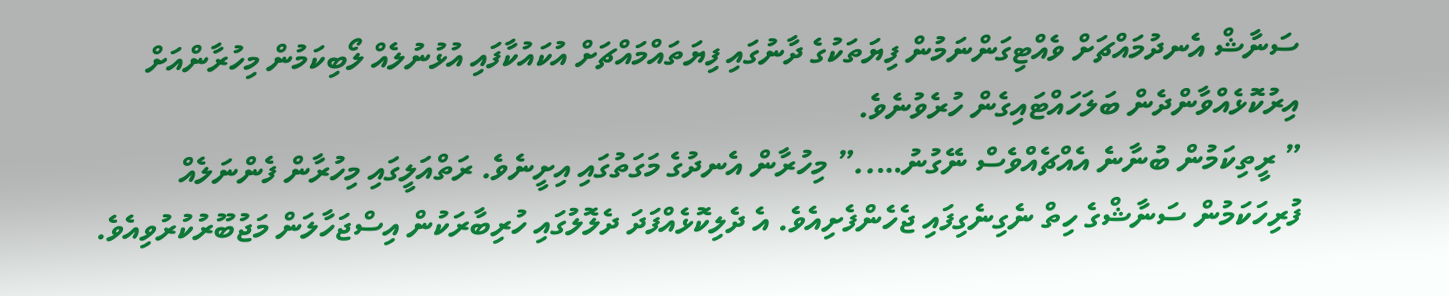ސަނާޝް އެނދުމައްޗަށް ވެއްޓިގަންނަމުން ފިޔަތަކުގެ ދާނުގައި ފިޔަތައްމައްޗަށް އުކައުކާފައި އުޅުނުލެއް ލޯބިކަމުން މިހުރާންއަށް އިރުކޮޅެއްވާންދެން ބަލަހައްޓައިގެން ހުރެވުނެވެ.
” ރީތިކަމުން ބުނާނެ އެއްޗެއްވެސް ނޭގުނު…..” މިހުރާން އެނދުގެ މަގަތުގައި އިށީނެވެ. ރަތްއަލީގައި މިހުރާން ފެންނަލެއް ފުރިހަކަމުން ސަނާޝްގެ ހިތް ނެގިނެގިފައި ޖެހެންފެށިއެވެ. އެ ދެލިކޮޅެއްފަދަ ދެލޮލުގައި ހުރިބާރަކުން އިސްޖަހާލަން މަޖުބޫރުކުރުވިއެވެ.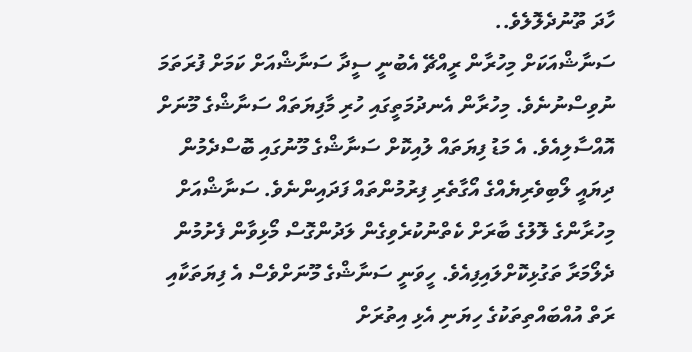ހާދަ ތޫނުދެލޮލެވެ..
ސަނާޝްއަކަށް މިހުރާން ރީއްޗޭ އެބުނީ ސީދާ ސަނާޝްއަށް ކަމަށް ފުރަތަމަ ނުވިސްނުނެވެ. މިހުރާން އެނދުމަތީގައި ހުރި މާފިޔަތައް ސަނާޝްގެ މޫނަށް އޮއްސާލިއެވެ. އެ މަޑު ފިޔަތައް ލުއިކޮށް ސަނާޝްގެ މޫނުގައި ބޮސްދެމުން ދިޔައީ ލޯބިވެރިޔެއްގެ އޯގާތެރި ފިރުމުންތައް ފަދައިންނެވެ. ސަނާޝްއަށް މިހުރާންގެ ލޮލުގެ ބާރަށް ކެތްނުކުރެވިގެން ލަދުންގޮސް މޯޅިވާން ފެށުމުން ދެލޯމަރާ ތަގުޅިކޮށްލައިފިއެވެ. ހީވަނީ ސަނާޝްގެ މޫނަށްވެސް އެ ފިޔަތަކާއި ރަތް އުއްބައްތިތަކުގެ ހިޔަނި އެޅި އިތުރަށް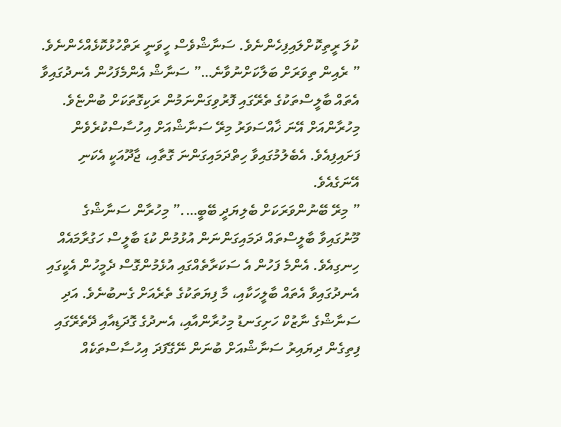ކުލަ ރީތިކޮށްލައިފިހެންނެވެ. ސަނާޝްވެސް ހީވަނީ ރަތްހުޅުކޮޅެއްހެންނެވެ.
” ރެއިން ތިވަރަށް ބަލާކަށްނުވާނެ…” ސަނާޝް އެންމެފަހުން އެނދުގައިވާ އެތައް ބާލީސްތަކުގެ ތެރޭގައި ފޮރުވިގަންނަމުން ރަކިގޮތަކަށް ބުންޏެވެ. މިހުރާންއަށް އޭނަ ޚާއްސަވަރު މިރޭ ސަނާޝްއަށް އިހުސާސްކުރެވެން ފަށައިފިއެވެ. އެބެލުމުގައިވާ ހިތްދަމައިގަންނަ ގޮތާއި، ޖާދޫއަކީ އެކަނި އޭނަގެއެވެ.
” މިރޭ ބޭނުންވަރަކަށް ބެލިޔަދީ ބޭބީ….” މިހުރާން ސަނާޝްގެ މޫނުގައިވާ ބާލީސްތައް ދަމައިގަންނަން އުޅުމުން ކުޑަ ބާލީސް ހަގުރާމައެއް ހިނގިއެވެ. އެންމެ ފަހުން އެ ސަކަރާތެއްގައި އުޅެމުންގޮސް ދެމީހުން އެކީގައި އެނދުގައިވާ އެތައް ބާލީހަކާއި، މާ ފިޔަތަކުގެ ތެރެއަށް ގެނބުނެވެ. އަދި ސަނާޝްގެ ނާޒުކް ހަށިގަނޑު މިހުރާންއާއި، އެނދުގެ ގޮދަޑިއާއި ދޭތެރޭގައި ފިތިގެން ދިޔައިރު ސަނާޝްއަށް ބުނަން ނޭގޭފަދަ އިހުސާސްތަކެއް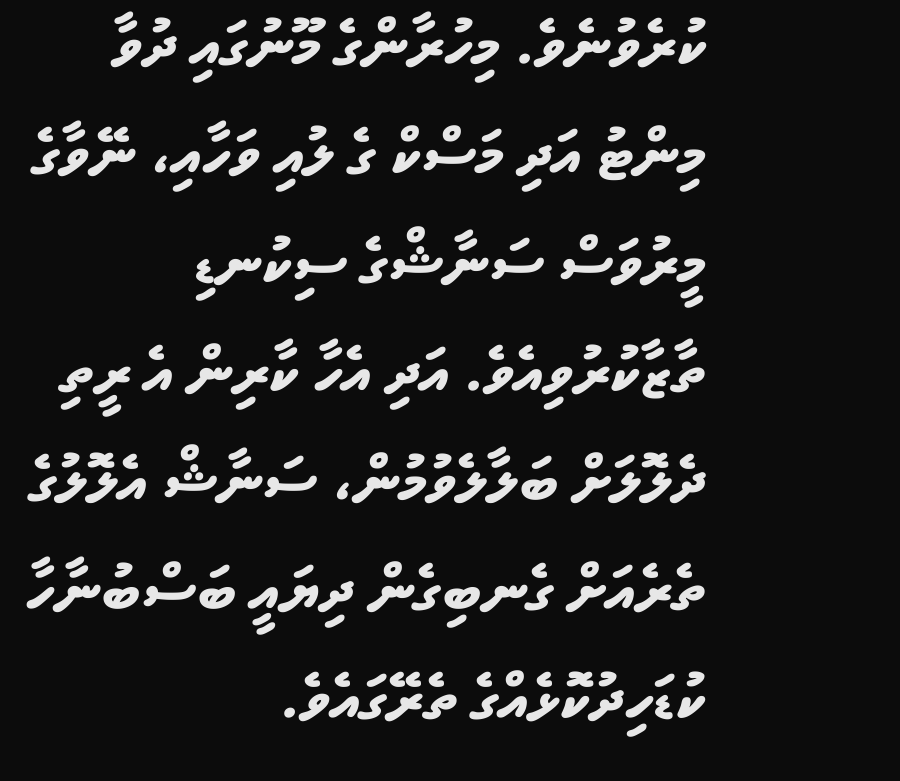ކުރެވުނެވެ. މިހުރާންގެ މޫނުގައި ދުވާ މިންޓު އަދި މަސްކް ގެ ލުއި ވަހާއި، ނޭވާގެ މީރުވަސް ސަނާޝްގެ ސިކުނޑި ތާޒާކުރުވިއެވެ. އަދި އެހާ ކާރިން އެ ރީތި ދެލޮލަށް ބަލާލެވުމުން، ސަނާޝް އެލޮލުގެ ތެރެއަށް ގެނބިގެން ދިޔައީ ބަސްބުނާހާ ކުޑަހިދުކޮޅެއްގެ ތެރޭގައެވެ.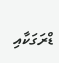ޑްރަގަކާއި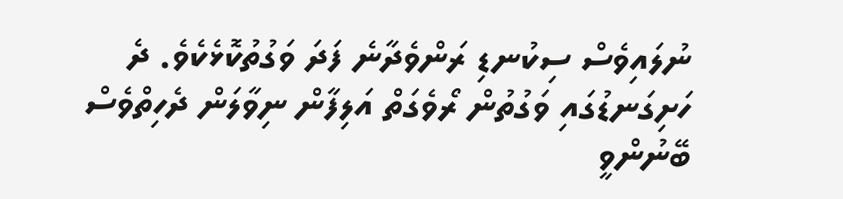ނުލައިވެސް ސިކުނޑި ރަންވެދާނެ ފަދަ ވަގުތުކޮޅެކެވެ. ދެ ހަށިގަނޑުގައި ވަގުތުން ރޯވެގަތް އަލިފާން ނިވާލަން ދެހިތްވެސް ބޭނުންވީ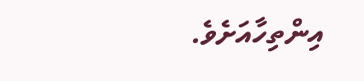އިންތިހާއަށެވެ.